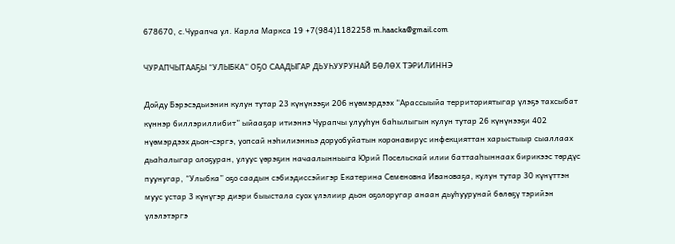678670, с.Чурапча ул. Карла Маркса 19 +7(984)1182258 m.haacka@gmail.com

ЧУРАПЧЫТААҔЫ “УЛЫБКА” ОҔО СААДЫГАР ДЬУҺУУРУНАЙ БӨЛӨХ ТЭРИЛИННЭ

Дойду Бэрэсэдьиэнин кулун тутар 23 күнүнээҕи 206 нүөмэрдээх “Арассыыйа территориятыгар үлэҕэ тахсыбат күннэр биллэриллибит” ыйааҕар итиэннэ Чурапчы улууһун баһылыгын кулун тутар 26 күнүнээҕи 402 нүөмэрдээх дьон-сэргэ, уопсай нэһилиэнньэ доруобуйатын коронавирус инфекцияттан харыстыыр сыаллаах дьаһалыгар олоҕуран, улуус үөрэҕин начаалынньыга Юрий Посельскай илии баттааһыннаах бирикээс төрдүс пуунугар, “Улыбка” оҕо саадын сэбиэдиссэйигэр Екатерина Семеновна Ивановаҕа, кулун тутар 30 күнүттэн муус устар 3 күнүгэр диэри быыстала суох үлэлиир дьон оҕолоругар анаан дьуһуурунай бөлөҕү тэрийэн үлэлэтэргэ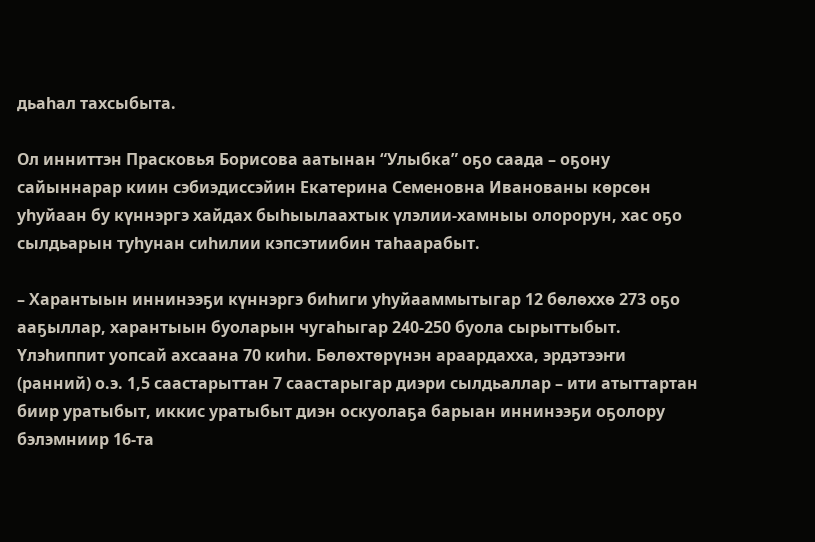дьаһал тахсыбыта.

Ол инниттэн Прасковья Борисова аатынан “Улыбка” оҕо саада – оҕону сайыннарар киин сэбиэдиссэйин Екатерина Семеновна Иванованы көрсөн уһуйаан бу күннэргэ хайдах быһыылаахтык үлэлии-хамныы олорорун, хас оҕо сылдьарын туһунан сиһилии кэпсэтиибин таһаарабыт.

– Харантыын иннинээҕи күннэргэ биһиги уһуйааммытыгар 12 бөлөххө 273 оҕо ааҕыллар, харантыын буоларын чугаһыгар 240-250 буола сырыттыбыт. Үлэһиппит уопсай ахсаана 70 киһи. Бөлөхтөрүнэн араардахха, эрдэтээҥи (ранний) о.э. 1,5 саастарыттан 7 саастарыгар диэри сылдьаллар – ити атыттартан биир уратыбыт, иккис уратыбыт диэн оскуолаҕа барыан иннинээҕи оҕолору бэлэмниир 16-та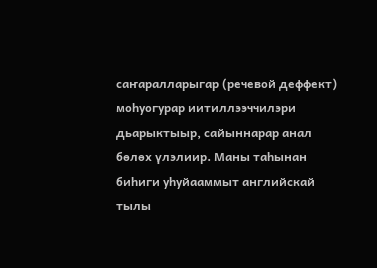саҥаралларыгар (речевой деффект) моһуогурар иитиллээччилэри дьарыктыыр, сайыннарар анал бөлөх үлэлиир. Маны таһынан биһиги уһуйааммыт английскай тылы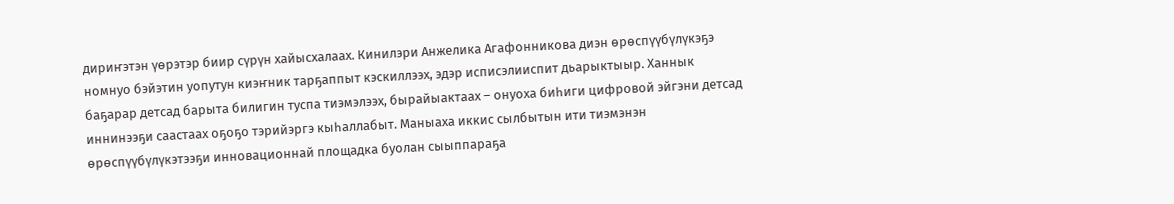дириҥэтэн үөрэтэр биир сүрүн хайысхалаах. Кинилэри Анжелика Агафонникова диэн өрөспүүбүлүкэҕэ номнуо бэйэтин уопутун киэҥник тарҕаппыт кэскиллээх, эдэр исписэлииспит дьарыктыыр. Ханнык баҕарар детсад барыта билигин туспа тиэмэлээх, бырайыактаах – онуоха биһиги цифровой эйгэни детсад иннинээҕи саастаах оҕоҕо тэрийэргэ кыһаллабыт. Маныаха иккис сылбытын ити тиэмэнэн өрөспүүбүлүкэтээҕи инновационнай площадка буолан сыыппараҕа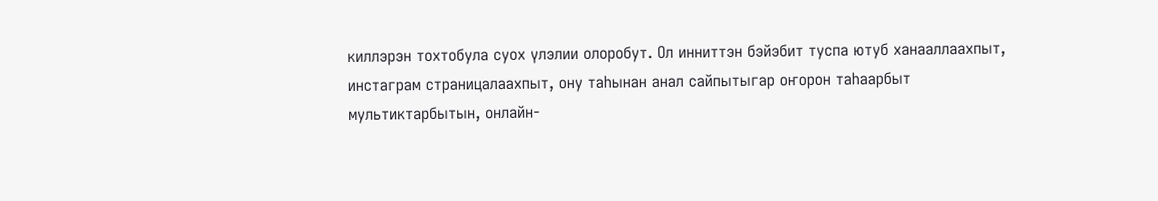киллэрэн тохтобула суох үлэлии олоробут. Ол инниттэн бэйэбит туспа ютуб ханааллаахпыт, инстаграм страницалаахпыт, ону таһынан анал сайпытыгар оҥорон таһаарбыт мультиктарбытын, онлайн-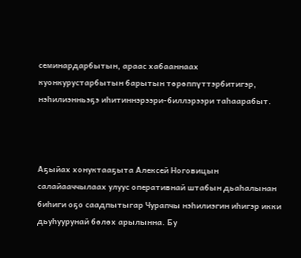семинардарбытын, араас хабааннаах куонкурустарбытын барытын төрөппүттэрбитигэр, нэһилиэнньэҕэ иһитиннэрээри-биллэрээри таһаарабыт.



Аҕыйах хонуктааҕыта Алексей Ноговицын салайааччылаах улуус оперативнай штабын дьаһалынан биһиги оҕо саадпытыгар Чурапчы нэһилиэгин иһигэр икки дьуһуурунай бөлөх арылынна. Бу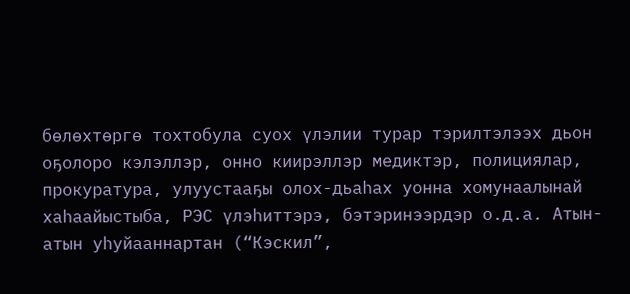бөлөхтөргө тохтобула суох үлэлии турар тэрилтэлээх дьон оҕолоро кэлэллэр, онно киирэллэр медиктэр, полициялар, прокуратура, улуустааҕы олох-дьаһах уонна хомунаалынай хаһаайыстыба, РЭС үлэһиттэрэ, бэтэринээрдэр о.д.а. Атын-атын уһуйааннартан (“Кэскил”,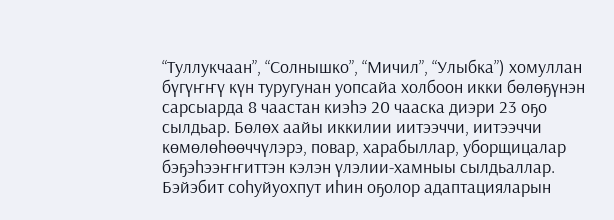“Туллукчаан”, “Солнышко”, “Мичил”, “Улыбка”) хомуллан бүгүҥҥү күн туругунан уопсайа холбоон икки бөлөҕүнэн сарсыарда 8 чаастан киэһэ 20 чааска диэри 23 оҕо сылдьар. Бөлөх аайы иккилии иитээччи, иитээччи көмөлөһөөччүлэрэ, повар, харабыллар, уборщицалар бэҕэһээҥҥиттэн кэлэн үлэлии-хамныы сылдьаллар. Бэйэбит соһуйуохпут иһин оҕолор адаптацияларын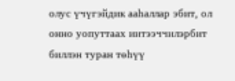олус үчүгэйдик ааһаллар эбит, ол онно уопуттаах иитээччилэрбит биллэн туран төһүү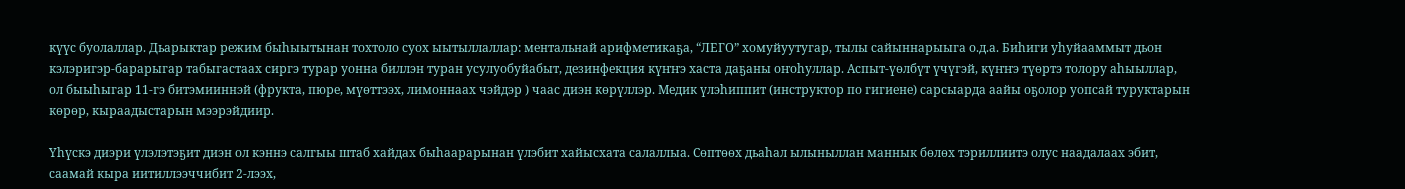күүс буолаллар. Дьарыктар режим быһыытынан тохтоло суох ыытыллаллар: ментальнай арифметикаҕа, “ЛЕГО” хомуйуутугар, тылы сайыннарыыга о.д.а. Биһиги уһуйааммыт дьон кэлэригэр-барарыгар табыгастаах сиргэ турар уонна биллэн туран усулуобуйабыт, дезинфекция күҥҥэ хаста даҕаны оҥоһуллар. Аспыт-үөлбүт үчүгэй, күҥҥэ түөртэ толору аһыыллар, ол быыһыгар 11-гэ битэмииннэй (фрукта, пюре, мүөттээх, лимоннаах чэйдэр ) чаас диэн көрүллэр. Медик үлэһиппит (инструктор по гигиене) сарсыарда аайы оҕолор уопсай туруктарын көрөр, кыраадыстарын мээрэйдиир.

Үһүскэ диэри үлэлэтэҕит диэн ол кэннэ салгыы штаб хайдах быһаарарынан үлэбит хайысхата салаллыа. Сөптөөх дьаһал ылыныллан маннык бөлөх тэриллиитэ олус наадалаах эбит, саамай кыра иитиллээччибит 2-лээх,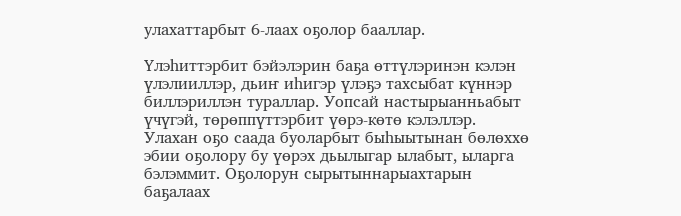улахаттарбыт 6-лаах оҕолор бааллар.

Үлэһиттэрбит бэйэлэрин баҕа өттүлэринэн кэлэн үлэлииллэр, дьиҥ иһигэр үлэҕэ тахсыбат күннэр биллэриллэн тураллар. Уопсай настырыанньабыт үчүгэй, төрөппүттэрбит үөрэ-көтө кэлэллэр. Улахан оҕо саада буоларбыт быһыытынан бөлөххө эбии оҕолору бу үөрэх дьылыгар ылабыт, ыларга бэлэммит. Оҕолорун сырытыннарыахтарын баҕалаах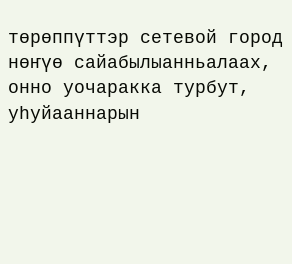төрөппүттэр сетевой город нөҥүө сайабылыанньалаах, онно уочаракка турбут, уһуйааннарын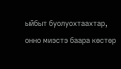ыйбыт буолуохтаахтар, онно миэстэ баара көстөр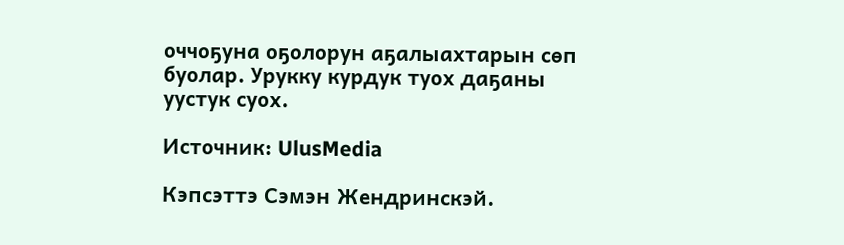оччоҕуна оҕолорун аҕалыахтарын сөп буолар. Урукку курдук туох даҕаны уустук суох.

Источник: UlusMedia

Кэпсэттэ Сэмэн Жендринскэй.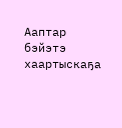Ааптар бэйэтэ хаартыскаҕа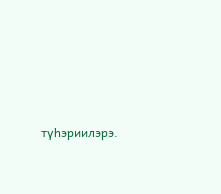түһэриилэрэ.